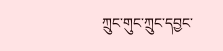ཀྲུང་གུང་ཀྲུང་དབྱང་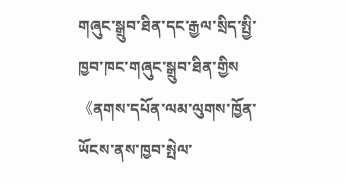གཞུང་སྒྲུབ་ཐིན་དང་རྒྱལ་སྲིད་སྤྱི་ཁྱབ་ཁང་གཞུང་སྒྲུབ་ཐིན་གྱིས《ནགས་དཔོན་ལམ་ལུགས་ཁྱོན་ཡོངས་ནས་ཁྱབ་སྤེལ་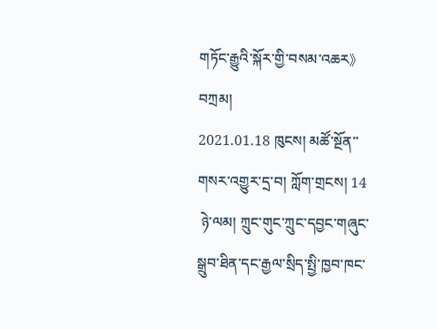གཏོང་རྒྱུའི་སྐོར་གྱི་བསམ་འཆར》བཀྲམ།
2021.01.18 ཁུངས། མཚོ་སྔོན་་གསར་འགྱུར་དྲ་བ། ཀློག་གྲངས། 14
 ཉེ་ལམ། ཀྲུང་གུང་ཀྲུང་དབྱང་གཞུང་སྒྲུབ་ཐིན་དང་རྒྱལ་སྲིད་སྤྱི་ཁྱབ་ཁང་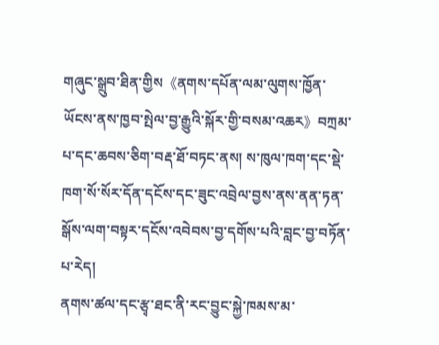གཞུང་སྒྲུབ་ཐིན་གྱིས《ནགས་དཔོན་ལམ་ལུགས་ཁྱོན་ཡོངས་ནས་ཁྱབ་སྤེལ་བྱ་རྒྱུའི་སྐོར་གྱི་བསམ་འཆར》བཀྲམ་པ་དང་ཆབས་ཅིག་བརྡ་ཐོ་བཏང་ནས། ས་ཁུལ་ཁག་དང་སྡེ་ཁག་སོ་སོར་དོན་དངོས་དང་ཟུང་འབྲེལ་བྱས་ནས་ནན་ཏན་སྒོས་ལག་བསྟར་དངོས་འབེབས་བྱ་དགོས་པའི་བླང་བྱ་བཏོན་པ་རེད།
ནགས་ཚལ་དང་རྩྭ་ཐང་ནི་རང་བྱུང་སྐྱེ་ཁམས་མ་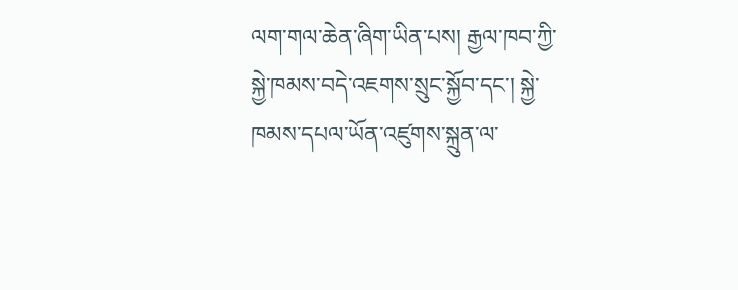ལག་གལ་ཆེན་ཞིག་ཡིན་པས། རྒྱལ་ཁབ་ཀྱི་སྐྱེ་ཁམས་བདེ་འཇགས་སྲུང་སྐྱོབ་དང་། སྐྱེ་ཁམས་དཔལ་ཡོན་འཛུགས་སྐྲུན་ལ་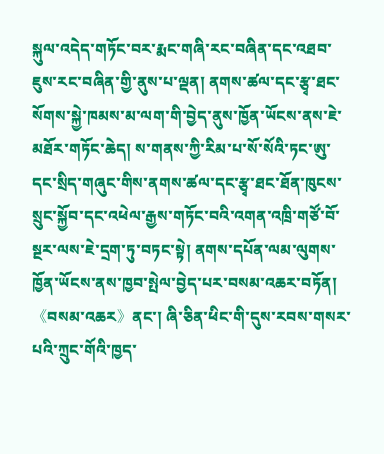སྐུལ་འདེད་གཏོང་བར་རྨང་གཞི་རང་བཞིན་དང་འཐབ་ཇུས་རང་བཞིན་གྱི་ནུས་པ་ལྡན། ནགས་ཚལ་དང་རྩྭ་ཐང་སོགས་སྐྱེ་ཁམས་མ་ལག་གི་བྱེད་ནུས་ཁྱོན་ཡོངས་ནས་ཇེ་མཐོར་གཏོང་ཆེད། ས་གནས་ཀྱི་རིམ་པ་སོ་སོའི་ཏང་ཨུ་དང་སྲིད་གཞུང་གིས་ནགས་ཚལ་དང་རྩྭ་ཐང་ཐོན་ཁུངས་སྲུང་སྐྱོབ་དང་འཕེལ་རྒྱས་གཏོང་བའི་འགན་འཁྲི་གཙོ་བོ་སྔར་ལས་ཇེ་དྲག་ཏུ་བཏང་སྟེ། ནགས་དཔོན་ལམ་ལུགས་ཁྱོན་ཡོངས་ནས་ཁྱབ་སྤེལ་བྱེད་པར་བསམ་འཆར་བཏོན།
《བསམ་འཆར》ནང་། ཞི་ཅིན་ཕིང་གི་དུས་རབས་གསར་པའི་ཀྲུང་གོའི་ཁྱད་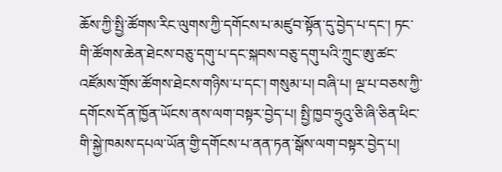ཆོས་ཀྱི་སྤྱི་ཚོགས་རིང་ལུགས་ཀྱི་དགོངས་པ་མཛུབ་སྟོན་དུ་བྱེད་པ་དང་། ཏང་གི་ཚོགས་ཆེན་ཐེངས་བཅུ་དགུ་པ་དང་སྐབས་བཅུ་དགུ་པའི་ཀྲུང་ཨུ་ཚང་འཛོམས་གྲོས་ཚོགས་ཐེངས་གཉིས་པ་དང་། གསུམ་པ། བཞི་པ། ལྔ་པ་བཅས་ཀྱི་དགོངས་དོན་ཁྱོན་ཡོངས་ནས་ལག་བསྟར་བྱེད་པ། སྤྱི་ཁྱབ་ཧྲུའུ་ཅི་ཞི་ཅིན་ཕིང་གི་སྐྱེ་ཁམས་དཔལ་ཡོན་གྱི་དགོངས་པ་ནན་ཏན་སྒོས་ལག་བསྟར་བྱེད་པ།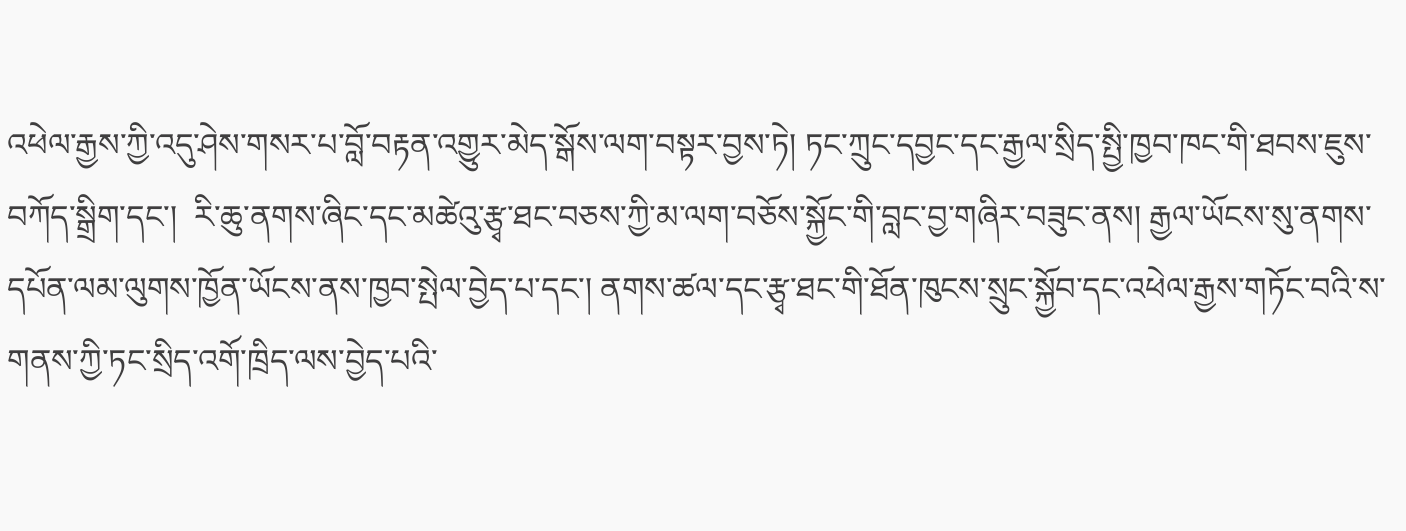འཕེལ་རྒྱས་ཀྱི་འདུ་ཤེས་གསར་པ་བློ་བརྟན་འགྱུར་མེད་སྒོས་ལག་བསྟར་བྱས་ཏེ། ཏང་ཀྲུང་དབྱང་དང་རྒྱལ་སྲིད་སྤྱི་ཁྱབ་ཁང་གི་ཐབས་ཇུས་བཀོད་སྒྲིག་དང་།  རི་ཆུ་ནགས་ཞིང་དང་མཚེའུ་རྩྭ་ཐང་བཅས་ཀྱི་མ་ལག་བཅོས་སྐྱོང་གི་བླང་བྱ་གཞིར་བཟུང་ནས། རྒྱལ་ཡོངས་སུ་ནགས་དཔོན་ལམ་ལུགས་ཁྱོན་ཡོངས་ནས་ཁྱབ་སྤེལ་བྱེད་པ་དང་། ནགས་ཚལ་དང་རྩྭ་ཐང་གི་ཐོན་ཁུངས་སྲུང་སྐྱོབ་དང་འཕེལ་རྒྱས་གཏོང་བའི་ས་གནས་ཀྱི་ཏང་སྲིད་འགོ་ཁྲིད་ལས་བྱེད་པའི་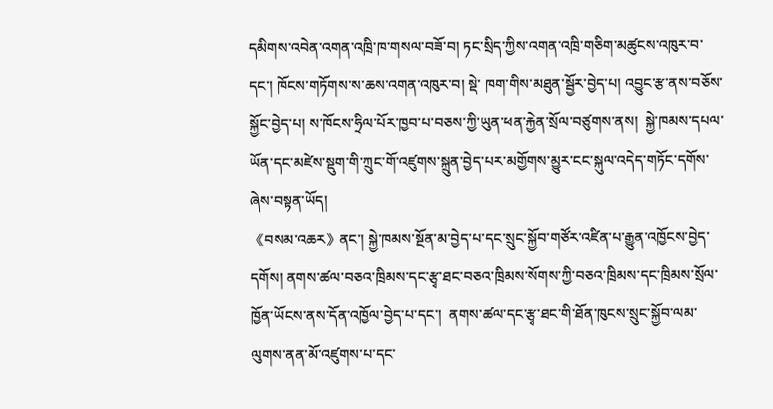དམིགས་འབེན་འགན་འཁྲི་ཁ་གསལ་བཟོ་བ། ཏང་སྲིད་ཀྱིས་འགན་འཁྲི་གཅིག་མཚུངས་འཁུར་བ་དང་། ཁོངས་གཏོགས་ས་ཆས་འགན་འཁུར་བ། སྡེ་ ཁག་གིས་མཐུན་སྦྱོར་བྱེད་པ། འབྱུང་རྩ་ནས་བཅོས་སྐྱོང་བྱེད་པ། ས་ཁོངས་ཧྲིལ་པོར་ཁྱབ་པ་བཅས་ཀྱི་ཡུན་ཕན་རྐྱེན་སྲོལ་བཙུགས་ནས།  སྐྱེ་ཁམས་དཔལ་ཡོན་དང་མཛེས་སྡུག་གི་ཀྲུང་གོ་འཛུགས་སྐྲུན་བྱེད་པར་མགྱོགས་མྱུར་ངང་སྐུལ་འདེད་གཏོང་དགོས་ཞེས་བསྟན་ཡོད།
《བསམ་འཆར》ནང་། སྐྱེ་ཁམས་སྔོན་མ་བྱེད་པ་དང་སྲུང་སྐྱོབ་གཙོར་འཛིན་པ་རྒྱུན་འཁྱོངས་བྱེད་དགོས། ནགས་ཚལ་བཅའ་ཁྲིམས་དང་རྩྭ་ཐང་བཅའ་ཁྲིམས་སོགས་ཀྱི་བཅའ་ཁྲིམས་དང་ཁྲིམས་སྲོལ་ཁྱོན་ཡོངས་ནས་དོན་འཁྱོལ་བྱེད་པ་དང་།  ནགས་ཚལ་དང་རྩྭ་ཐང་གི་ཐོན་ཁུངས་སྲུང་སྐྱོབ་ལམ་ལུགས་ནན་མོ་འཛུགས་པ་དང་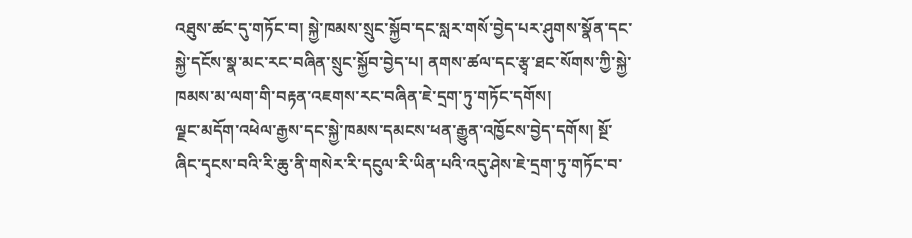འཐུས་ཚང་དུ་གཏོང་བ། སྐྱེ་ཁམས་སྲུང་སྐྱོབ་དང་སླར་གསོ་བྱེད་པར་ཤུགས་སྣོན་དང་སྐྱེ་དངོས་སྣ་མང་རང་བཞིན་སྲུང་སྐྱོབ་བྱེད་པ། ནགས་ཚལ་དང་རྩྭ་ཐང་སོགས་ཀྱི་སྐྱེ་ཁམས་མ་ལག་གི་བརྟན་འཇགས་རང་བཞིན་ཇེ་དྲག་ཏུ་གཏོང་དགོས།
ལྗང་མདོག་འཕེལ་རྒྱས་དང་སྐྱེ་ཁམས་དམངས་ཕན་རྒྱུན་འཁྱོངས་བྱེད་དགོས། སྔོ་ཞིང་དྭངས་བའི་རི་ཆུ་ནི་གསེར་རི་དངུལ་རི་ཡིན་པའི་འདུ་ཤེས་ཇེ་དྲག་ཏུ་གཏོང་བ་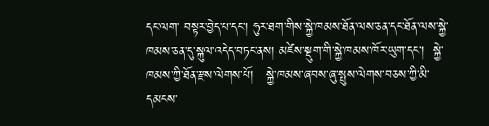དང་ལག་ བསྟར་བྱེད་པ་དང་། ཧུར་ཐག་གིས་སྐྱེ་ཁམས་ཐོན་ལས་ཅན་དང་ཐོན་ལས་སྐྱེ་ཁམས་ཅན་དུ་སྐུལ་འདེད་བཏང་ནས། མཛེས་སྡུག་གི་སྐྱེ་ཁམས་ཁོར་ཡུག་དང་།  སྐྱེ་ཁམས་ཀྱི་ཐོན་རྫས་ལེགས་པོ།   སྐྱེ་ཁམས་ཞབས་ཞུ་སྤུས་ལེགས་བཅས་ཀྱི་མི་དམངས་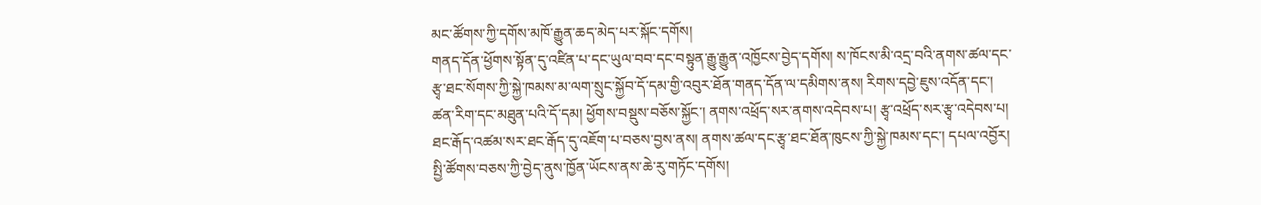མང་ཚོགས་ཀྱི་དགོས་མཁོ་རྒྱུན་ཆད་མེད་པར་སྐོང་དགོས།
གནད་དོན་ཕྱོགས་སྟོན་དུ་འཛིན་པ་དང་ཡུལ་བབ་དང་བསྟུན་རྒྱུ་རྒྱུན་འཁྱོངས་བྱེད་དགོས། ས་ཁོངས་མི་འདྲ་བའི་ནགས་ཚལ་དང་རྩྭ་ཐང་སོགས་ཀྱི་སྐྱེ་ཁམས་མ་ལག་སྲུང་སྐྱོབ་དོ་དམ་གྱི་འབུར་ཐོན་གནད་དོན་ལ་དམིགས་ནས། རིགས་དབྱེ་ཇུས་འདོན་དང་། ཚན་རིག་དང་མཐུན་པའི་དོ་དམ། ཕྱོགས་བསྡུས་བཅོས་སྐྱོང་། ནགས་འཕྲོད་སར་ནགས་འདེབས་པ། རྩྭ་འཕྲོད་སར་རྩྭ་འདེབས་པ། ཐང་རྒོད་འཚམ་སར་ཐང་རྒོད་དུ་འཇོག་པ་བཅས་བྱས་ནས། ནགས་ཚལ་དང་རྩྭ་ཐང་ཐོན་ཁུངས་ཀྱི་སྐྱེ་ཁམས་དང་། དཔལ་འབྱོར། སྤྱི་ཚོགས་བཅས་ཀྱི་བྱེད་ནུས་ཁྱོན་ཡོངས་ནས་ཆེ་རུ་གཏོང་དགོས།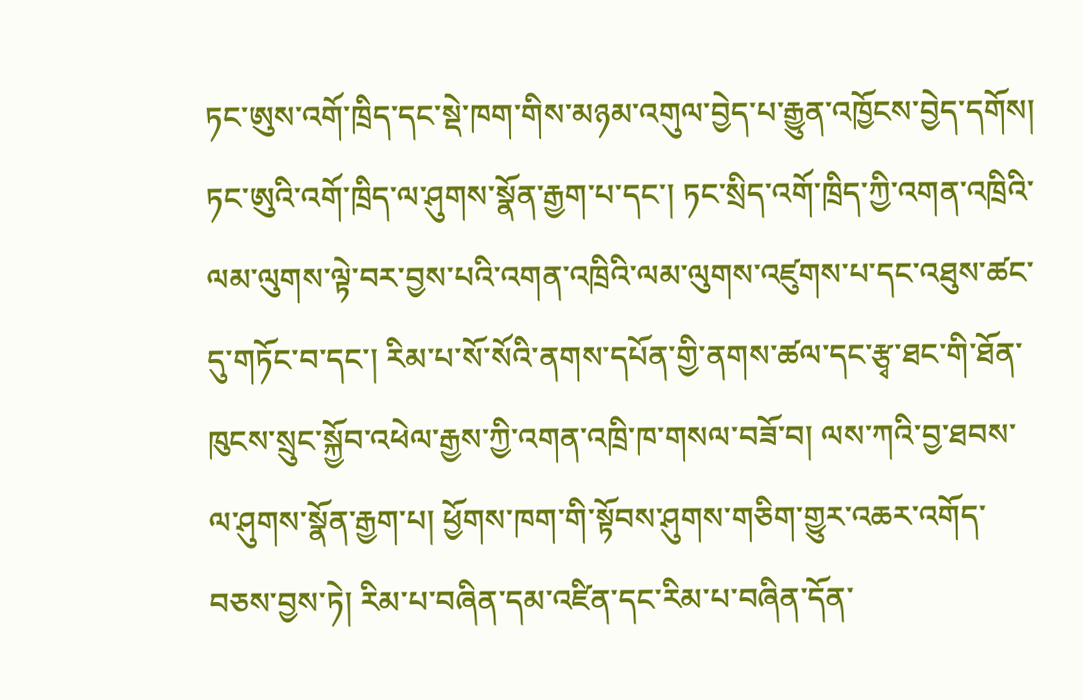ཏང་ཨུས་འགོ་ཁྲིད་དང་སྡེ་ཁག་གིས་མཉམ་འགུལ་བྱེད་པ་རྒྱུན་འཁྱོངས་བྱེད་དགོས། ཏང་ཨུའི་འགོ་ཁྲིད་ལ་ཤུགས་སྣོན་རྒྱག་པ་དང་། ཏང་སྲིད་འགོ་ཁྲིད་ཀྱི་འགན་འཁྲིའི་ལམ་ལུགས་ལྟེ་བར་བྱས་པའི་འགན་འཁྲིའི་ལམ་ལུགས་འཛུགས་པ་དང་འཐུས་ཚང་དུ་གཏོང་བ་དང་། རིམ་པ་སོ་སོའི་ནགས་དཔོན་གྱི་ནགས་ཚལ་དང་རྩྭ་ཐང་གི་ཐོན་ཁུངས་སྲུང་སྐྱོབ་འཕེལ་རྒྱས་ཀྱི་འགན་འཁྲི་ཁ་གསལ་བཟོ་བ། ལས་ཀའི་བྱ་ཐབས་ལ་ཤུགས་སྣོན་རྒྱག་པ། ཕྱོགས་ཁག་གི་སྟོབས་ཤུགས་གཅིག་གྱུར་འཆར་འགོད་བཅས་བྱས་ཏེ། རིམ་པ་བཞིན་དམ་འཛིན་དང་རིམ་པ་བཞིན་དོན་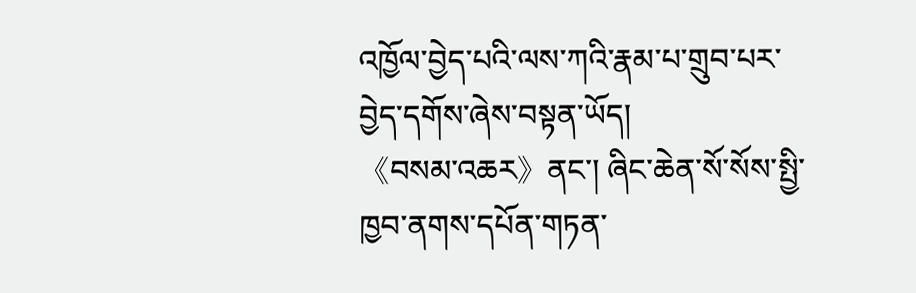འཁྱོལ་བྱེད་པའི་ལས་ཀའི་རྣམ་པ་གྲུབ་པར་བྱེད་དགོས་ཞེས་བསྟན་ཡོད།
《བསམ་འཆར》ནང་། ཞིང་ཆེན་སོ་སོས་སྤྱི་ཁྱབ་ནགས་དཔོན་གཏན་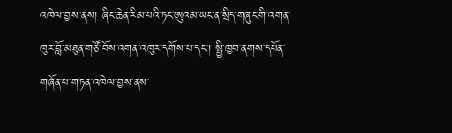འཁེལ་བྱས་ནས། ཞིང་ཆེན་རིམ་པའི་ཏང་ཨུའམ་ཡང་ན་སྲིད་གཞུང་གི་འགན་ཁུར་བློ་མཐུན་གཙོ་བོས་འགན་འཁུར་དགོས་པ་དང་། སྤྱི་ཁྱབ་ནགས་དཔོན་གཞོན་པ་གཏན་འཁེལ་བྱས་ནས་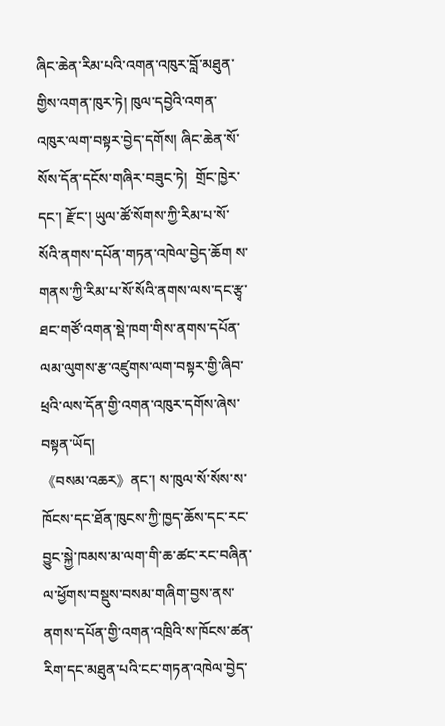ཞིང་ཆེན་རིམ་པའི་འགན་འཁུར་བློ་མཐུན་གྱིས་འགན་ཁུར་ཏེ། ཁུལ་དབྱེའི་འགན་འཁུར་ལག་བསྟར་བྱེད་དགོས། ཞིང་ཆེན་སོ་སོས་དོན་དངོས་གཞིར་བཟུང་ཏེ།  གྲོང་ཁྱེར་དང་། རྫོང་། ཡུལ་ཚོ་སོགས་ཀྱི་རིམ་པ་སོ་སོའི་ནགས་དཔོན་གཏན་འཁེལ་བྱེད་ཆོག ས་གནས་ཀྱི་རིམ་པ་སོ་སོའི་ནགས་ལས་དང་རྩྭ་ཐང་གཙོ་འགན་སྡེ་ཁག་གིས་ནགས་དཔོན་ལམ་ལུགས་རྩ་འཛུགས་ལག་བསྟར་གྱི་ཞིབ་ཕྲའི་ལས་དོན་གྱི་འགན་འཁུར་དགོས་ཞེས་བསྟན་ཡོད།
《བསམ་འཆར》ནང་། ས་ཁུལ་སོ་སོས་ས་ཁོངས་དང་ཐོན་ཁུངས་ཀྱི་ཁྱད་ཆོས་དང་རང་བྱུང་སྐྱེ་ཁམས་མ་ལག་གི་ཆ་ཚང་རང་བཞིན་ལ་ཕྱོགས་བསྡུས་བསམ་གཞིག་བྱས་ནས་ནགས་དཔོན་གྱི་འགན་འཁྲིའི་ས་ཁོངས་ཚན་རིག་དང་མཐུན་པའི་ངང་གཏན་འཁེལ་བྱེད་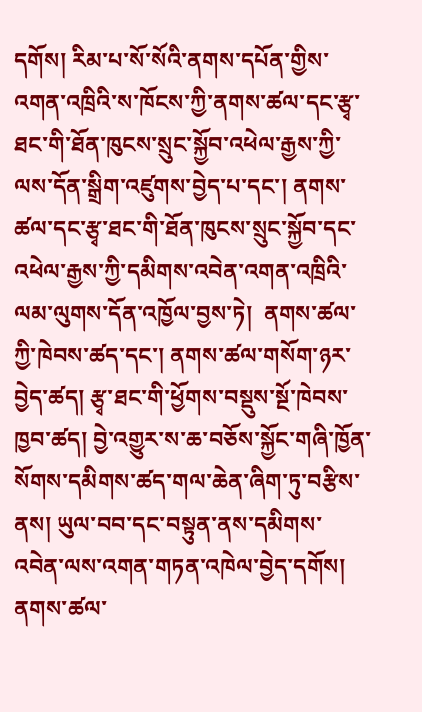དགོས། རིམ་པ་སོ་སོའི་ནགས་དཔོན་གྱིས་འགན་འཁྲིའི་ས་ཁོངས་ཀྱི་ནགས་ཚལ་དང་རྩྭ་ཐང་གི་ཐོན་ཁུངས་སྲུང་སྐྱོབ་འཕེལ་རྒྱས་ཀྱི་ལས་དོན་སྒྲིག་འཛུགས་བྱེད་པ་དང་། ནགས་ཚལ་དང་རྩྭ་ཐང་གི་ཐོན་ཁུངས་སྲུང་སྐྱོབ་དང་འཕེལ་རྒྱས་ཀྱི་དམིགས་འབེན་འགན་འཁྲིའི་ལམ་ལུགས་དོན་འཁྱོལ་བྱས་ཏེ།  ནགས་ཚལ་ཀྱི་ཁེབས་ཚད་དང་། ནགས་ཚལ་གསོག་ཉར་བྱེད་ཚད། རྩྭ་ཐང་གི་ཕྱོགས་བསྡུས་སྔོ་ཁེབས་ཁྱབ་ཚད། བྱེ་འགྱུར་ས་ཆ་བཅོས་སྐྱོང་གཞི་ཁྱོན་སོགས་དམིགས་ཚད་གལ་ཆེན་ཞིག་ཏུ་བརྩིས་ནས། ཡུལ་བབ་དང་བསྟུན་ནས་དམིགས་ འབེན་ལས་འགན་གཏན་འཁེལ་བྱེད་དགོས། ནགས་ཚལ་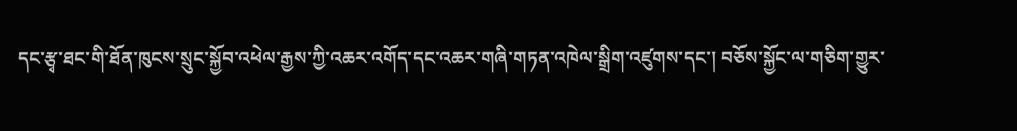དང་རྩྭ་ཐང་གི་ཐོན་ཁུངས་སྲུང་སྐྱོབ་འཕེལ་རྒྱས་ཀྱི་འཆར་འགོད་དང་འཆར་གཞི་གཏན་འཁེལ་སྒྲིག་འཛུགས་དང་། བཅོས་སྐྱོང་ལ་གཅིག་གྱུར་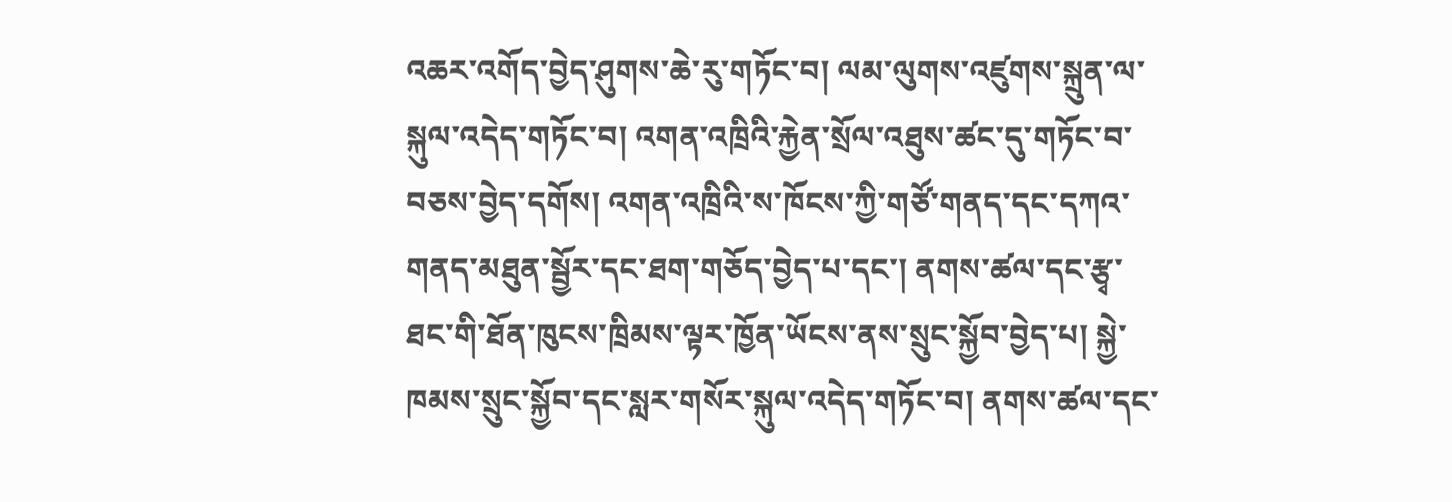འཆར་འགོད་བྱེད་ཤུགས་ཆེ་རུ་གཏོང་བ། ལམ་ལུགས་འཛུགས་སྐྲུན་ལ་སྐུལ་འདེད་གཏོང་བ། འགན་འཁྲིའི་རྐྱེན་སྲོལ་འཐུས་ཚང་དུ་གཏོང་བ་བཅས་བྱེད་དགོས། འགན་འཁྲིའི་ས་ཁོངས་ཀྱི་གཙོ་གནད་དང་དཀའ་གནད་མཐུན་སྦྱོར་དང་ཐག་གཅོད་བྱེད་པ་དང་། ནགས་ཚལ་དང་རྩྭ་ཐང་གི་ཐོན་ཁུངས་ཁྲིམས་ལྟར་ཁྱོན་ཡོངས་ནས་སྲུང་སྐྱོབ་བྱེད་པ། སྐྱེ་ཁམས་སྲུང་སྐྱོབ་དང་སླར་གསོར་སྐུལ་འདེད་གཏོང་བ། ནགས་ཚལ་དང་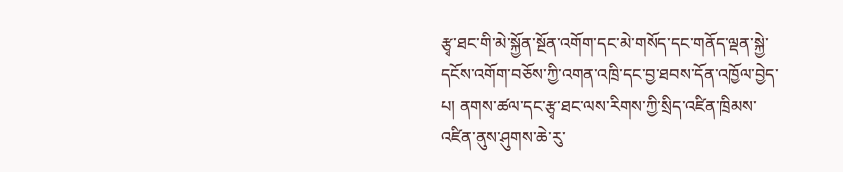རྩྭ་ཐང་གི་མེ་སྐྱོན་སྔོན་འགོག་དང་མེ་གསོད་དང་གནོད་ལྡན་སྐྱེ་དངོས་འགོག་བཅོས་ཀྱི་འགན་འཁྲི་དང་བྱ་ཐབས་དོན་འཁྱོལ་བྱེད་པ། ནགས་ཚལ་དང་རྩྭ་ཐང་ལས་རིགས་ཀྱི་སྲིད་འཛིན་ཁྲིམས་འཛིན་ནུས་ཤུགས་ཆེ་རུ་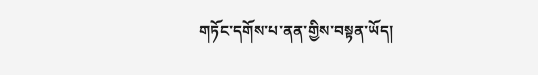གཏོང་དགོས་པ་ནན་གྱིས་བསྟན་ཡོད།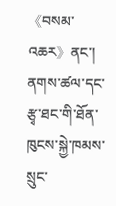《བསམ་འཆར》ནང་།  ནགས་ཚལ་དང་རྩྭ་ཐང་གི་ཐོན་ཁུངས་སྐྱེ་ཁམས་སྲུང་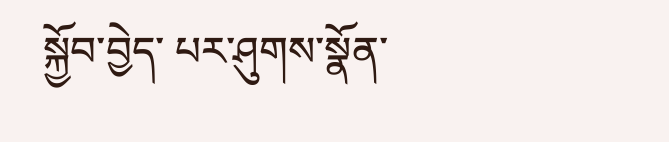སྐྱོབ་བྱེད་ པར་ཤུགས་སྣོན་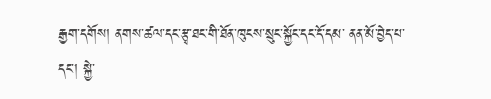རྒྱག་དགོས། ནགས་ཚལ་དང་རྩྭ་ཐང་གི་ཐོན་ཁུངས་སྲུང་སྐྱོང་དང་དོ་དམ་ ནན་མོ་བྱེད་པ་དང་། སྐྱེ་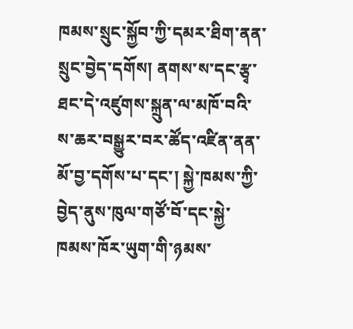ཁམས་སྲུང་སྐྱོབ་ཀྱི་དམར་ཐིག་ནན་སྲུང་བྱེད་དགོས། ནགས་ས་དང་རྩྭ་ཐང་དེ་འཛུགས་སྐྲུན་ལ་མཁོ་བའི་ས་ཆར་བསྒྱུར་བར་ཚོད་འཛིན་ནན་མོ་བྱ་དགོས་པ་དང་། སྐྱེ་ཁམས་ཀྱི་བྱེད་ནུས་ཁུལ་གཙོ་བོ་དང་སྐྱེ་ཁམས་ཁོར་ཡུག་གི་ཉམས་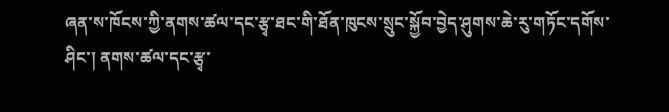ཞན་ས་ཁོངས་ཀྱི་ནགས་ཚལ་དང་རྩྭ་ཐང་གི་ཐོན་ཁུངས་སྲུང་སྐྱོབ་བྱེད་ཤུགས་ཆེ་རུ་གཏོང་དགོས་ཤིང་། ནགས་ཚལ་དང་རྩྭ་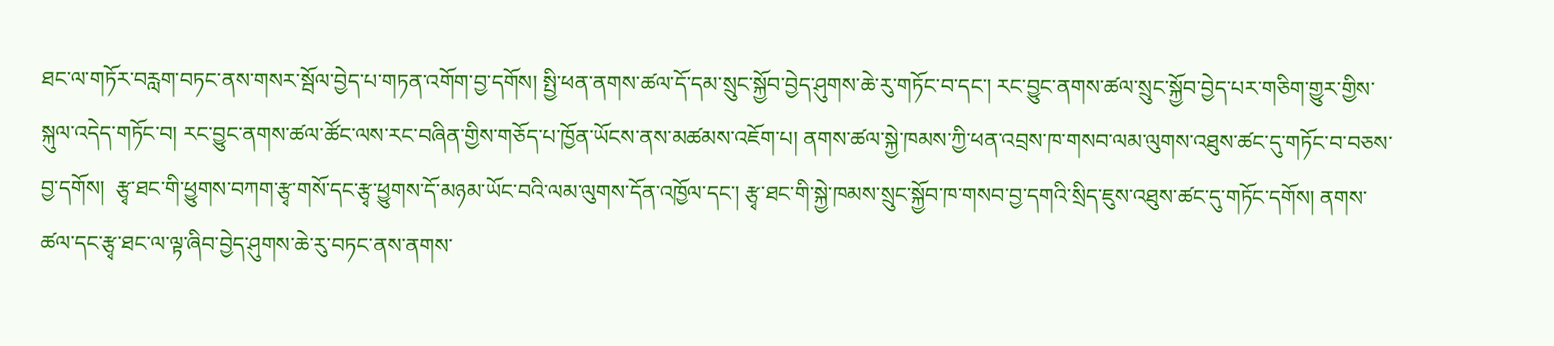ཐང་ལ་གཏོར་བརླག་བཏང་ནས་གསར་སྦོལ་བྱེད་པ་གཏན་འགོག་བྱ་དགོས། སྤྱི་ཕན་ནགས་ཚལ་དོ་དམ་སྲུང་སྐྱོབ་བྱེད་ཤུགས་ཆེ་རུ་གཏོང་བ་དང་། རང་བྱུང་ནགས་ཚལ་སྲུང་སྐྱོབ་བྱེད་པར་གཅིག་གྱུར་གྱིས་སྐུལ་འདེད་གཏོང་བ། རང་བྱུང་ནགས་ཚལ་ཚོང་ལས་རང་བཞིན་གྱིས་གཅོད་པ་ཁྱོན་ཡོངས་ནས་མཚམས་འཇོག་པ། ནགས་ཚལ་སྐྱེ་ཁམས་ཀྱི་ཕན་འབྲས་ཁ་གསབ་ལམ་ལུགས་འཐུས་ཚང་དུ་གཏོང་བ་བཅས་བྱ་དགོས།  རྩྭ་ཐང་གི་ཕྱུགས་བཀག་རྩྭ་གསོ་དང་རྩྭ་ཕྱུགས་དོ་མཉམ་ཡོང་བའི་ལམ་ལུགས་དོན་འཁྱོལ་དང་། རྩྭ་ཐང་གི་སྐྱེ་ཁམས་སྲུང་སྐྱོབ་ཁ་གསབ་བྱ་དགའི་སྲིད་ཇུས་འཐུས་ཚང་དུ་གཏོང་དགོས། ནགས་ཚལ་དང་རྩྭ་ཐང་ལ་ལྟ་ཞིབ་བྱེད་ཤུགས་ཆེ་རུ་བཏང་ནས་ནགས་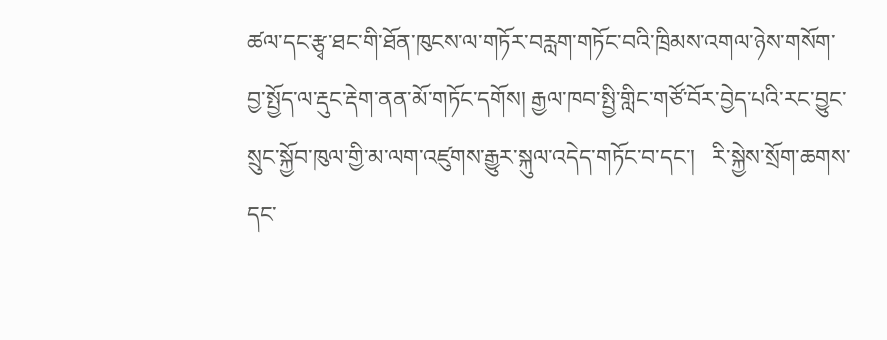ཚལ་དང་རྩྭ་ཐང་གི་ཐོན་ཁུངས་ལ་གཏོར་བརླག་གཏོང་བའི་ཁྲིམས་འགལ་ཉེས་གསོག་བྱ་སྤྱོད་ལ་རྡུང་རྡེག་ནན་མོ་གཏོང་དགོས། རྒྱལ་ཁབ་སྤྱི་གླིང་གཙོ་བོར་བྱེད་པའི་རང་བྱུང་སྲུང་སྐྱོབ་ཁུལ་གྱི་མ་ལག་འཛུགས་རྒྱུར་སྐུལ་འདེད་གཏོང་བ་དང་།   རི་སྐྱེས་སྲོག་ཆགས་དང་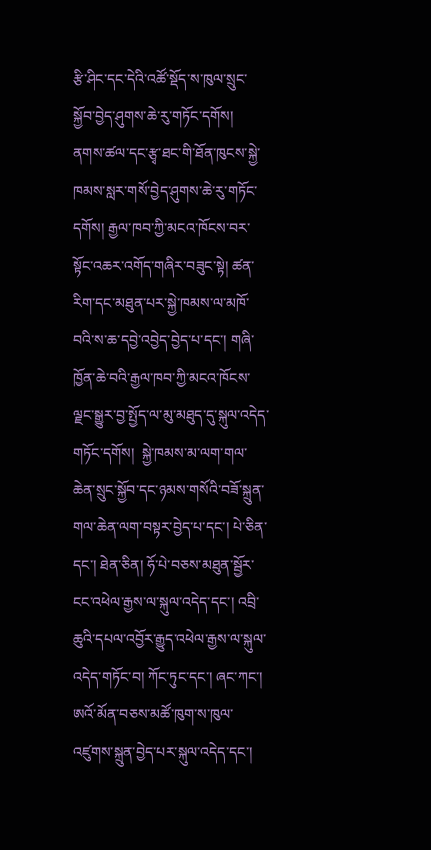རྩི་ཤིང་དང་དེའི་འཚོ་སྡོད་ས་ཁུལ་སྲུང་སྐྱོབ་བྱེད་ཤུགས་ཆེ་རུ་གཏོང་དགོས།
ནགས་ཚལ་དང་རྩྭ་ཐང་གི་ཐོན་ཁུངས་སྐྱེ་ཁམས་སླར་གསོ་བྱེད་ཤུགས་ཆེ་རུ་གཏོང་དགོས། རྒྱལ་ཁབ་ཀྱི་མངའ་ཁོངས་བར་སྟོང་འཆར་འགོད་གཞིར་བཟུང་སྟེ། ཚན་རིག་དང་མཐུན་པར་སྐྱེ་ཁམས་ལ་མཁོ་བའི་ས་ཆ་དབྱེ་འབྱེད་བྱེད་པ་དང་། གཞི་ཁྱོན་ཆེ་བའི་རྒྱལ་ཁབ་ཀྱི་མངའ་ཁོངས་ལྗང་སྒྱུར་བྱ་སྤྱོད་ལ་མུ་མཐུད་དུ་སྐུལ་འདེད་གཏོང་དགོས།  སྐྱེ་ཁམས་མ་ལག་གལ་ཆེན་སྲུང་སྐྱོབ་དང་ཉམས་གསོའི་བཟོ་སྐྲུན་གལ་ཆེན་ལག་བསྟར་བྱེད་པ་དང་། པེ་ཅིན་དང་། ཐེན་ཅིན། ཧོ་པེ་བཅས་མཐུན་སྦྱོར་ངང་འཕེལ་རྒྱས་ལ་སྐུལ་འདེད་དང་། འབྲི་ཆུའི་དཔལ་འབྱོར་རྒྱུད་འཕེལ་རྒྱས་ལ་སྐུལ་འདེད་གཏོང་བ། ཀོང་ཏུང་དང་། ཞང་ཀང་། ཨའོ་མོན་བཅས་མཚོ་ཁུག་ས་ཁུལ་འཛུགས་སྐྲུན་བྱེད་པར་སྐུལ་འདེད་དང་།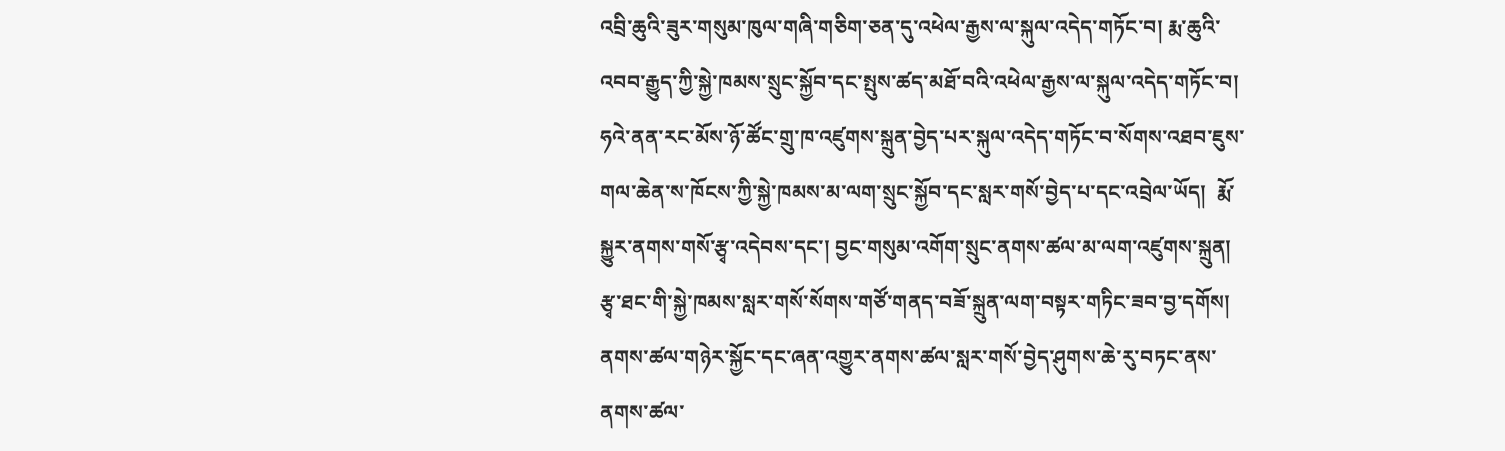འབྲི་ཆུའི་ཟུར་གསུམ་ཁུལ་གཞི་གཅིག་ཅན་དུ་འཕེལ་རྒྱས་ལ་སྐུལ་འདེད་གཏོང་བ། རྨ་ཆུའི་འབབ་རྒྱུད་ཀྱི་སྐྱེ་ཁམས་སྲུང་སྐྱོབ་དང་སྤུས་ཚད་མཐོ་བའི་འཕེལ་རྒྱས་ལ་སྐུལ་འདེད་གཏོང་བ། ཧའེ་ནན་རང་མོས་ཉོ་ཚོང་གྲུ་ཁ་འཛུགས་སྐྲུན་བྱེད་པར་སྐུལ་འདེད་གཏོང་བ་སོགས་འཐབ་ཇུས་གལ་ཆེན་ས་ཁོངས་ཀྱི་སྐྱེ་ཁམས་མ་ལག་སྲུང་སྐྱོབ་དང་སླར་གསོ་བྱེད་པ་དང་འབྲེལ་ཡོད།  རྨོ་སྐྱུར་ནགས་གསོ་རྩྭ་འདེབས་དང་། བྱང་གསུམ་འགོག་སྲུང་ནགས་ཚལ་མ་ལག་འཛུགས་སྐྲུན། རྩྭ་ཐང་གི་སྐྱེ་ཁམས་སླར་གསོ་སོགས་གཙོ་གནད་བཟོ་སྐྲུན་ལག་བསྟར་གཏིང་ཟབ་བྱ་དགོས། ནགས་ཚལ་གཉེར་སྐྱོང་དང་ཞན་འགྱུར་ནགས་ཚལ་སླར་གསོ་བྱེད་ཤུགས་ཆེ་རུ་བཏང་ནས་ནགས་ཚལ་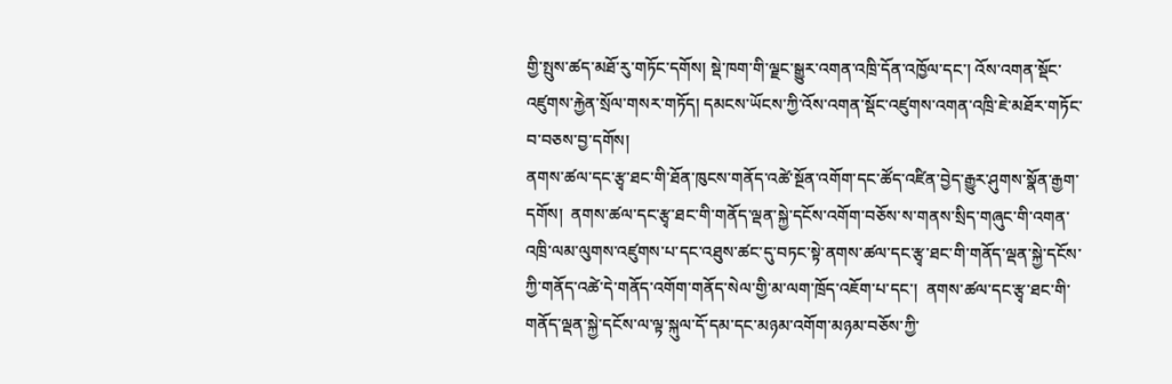གྱི་སྤུས་ཚད་མཐོ་རུ་གཏོང་དགོས། སྡེ་ཁག་གི་ལྗང་སྒྱུར་འགན་འཁྲི་དོན་འཁྱོལ་དང་། འོས་འགན་སྡོང་འཛུགས་རྐྱེན་སྲོལ་གསར་གཏོད། དམངས་ཡོངས་ཀྱི་འོས་འགན་སྡོང་འཛུགས་འགན་འཁྲི་ཇེ་མཐོར་གཏོང་བ་བཅས་བྱ་དགོས།
ནགས་ཚལ་དང་རྩྭ་ཐང་གི་ཐོན་ཁུངས་གནོད་འཚེ་སྔོན་འགོག་དང་ཚོད་འཛིན་བྱེད་རྒྱུར་ཤུགས་སྣོན་རྒྱག་དགོས།  ནགས་ཚལ་དང་རྩྭ་ཐང་གི་གནོད་ལྡན་སྐྱེ་དངོས་འགོག་བཅོས་ས་གནས་སྲིད་གཞུང་གི་འགན་འཁྲི་ལམ་ལུགས་འཛུགས་པ་དང་འཐུས་ཚང་དུ་བཏང་སྟེ་ནགས་ཚལ་དང་རྩྭ་ཐང་གི་གནོད་ལྡན་སྐྱེ་དངོས་ཀྱི་གནོད་འཚེ་དེ་གནོད་འགོག་གནོད་སེལ་གྱི་མ་ལག་ཁྲོད་འཇོག་པ་དང་།  ནགས་ཚལ་དང་རྩྭ་ཐང་གི་གནོད་ལྡན་སྐྱེ་དངོས་ལ་ལྟ་སྐུལ་དོ་དམ་དང་མཉམ་འགོག་མཉམ་བཅོས་ཀྱི་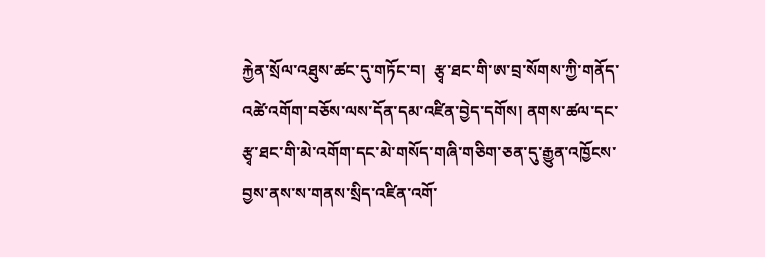རྐྱེན་སྲོལ་འཐུས་ཚང་དུ་གཏོང་བ།  རྩྭ་ཐང་གི་ཨ་བྲ་སོགས་ཀྱི་གནོད་འཚེ་འགོག་བཅོས་ལས་དོན་དམ་འཛིན་བྱེད་དགོས། ནགས་ཚལ་དང་རྩྭ་ཐང་གི་མེ་འགོག་དང་མེ་གསོད་གཞི་གཅིག་ཅན་དུ་རྒྱུན་འཁྱོངས་བྱས་ནས་ས་གནས་སྲིད་འཛིན་འགོ་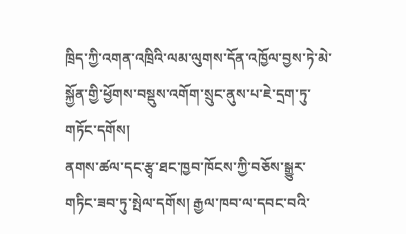ཁྲིད་ཀྱི་འགན་འཁྲིའི་ལམ་ལུགས་དོན་འཁྱོལ་བྱས་ཏེ་མེ་སྐྱོན་གྱི་ཕྱོགས་བསྡུས་འགོག་སྲུང་ནུས་པ་ཇེ་དྲག་ཏུ་གཏོང་དགོས།
ནགས་ཚལ་དང་རྩྭ་ཐང་ཁྱབ་ཁོངས་ཀྱི་བཅོས་སྒྱུར་གཏིང་ཟབ་ཏུ་སྤེལ་དགོས། རྒྱལ་ཁབ་ལ་དབང་བའི་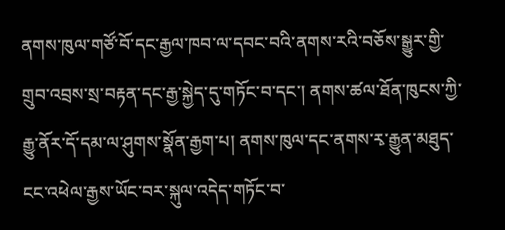ནགས་ཁུལ་གཙོ་བོ་དང་རྒྱལ་ཁབ་ལ་དབང་བའི་ནགས་རའི་བཅོས་སྒྱུར་གྱི་ གྲུབ་འབྲས་སྲ་བརྟན་དང་རྒྱ་སྐྱེད་དུ་གཏོང་བ་དང་། ནགས་ཚལ་ཐོན་ཁུངས་ཀྱི་རྒྱུ་ནོར་དོ་དམ་ལ་ཤུགས་སྣོན་རྒྱག་པ། ནགས་ཁུལ་དང་ནགས་རྭ་རྒྱུན་མཐུད་ངང་འཕེལ་རྒྱས་ཡོང་བར་སྐུལ་འདེད་གཏོང་བ་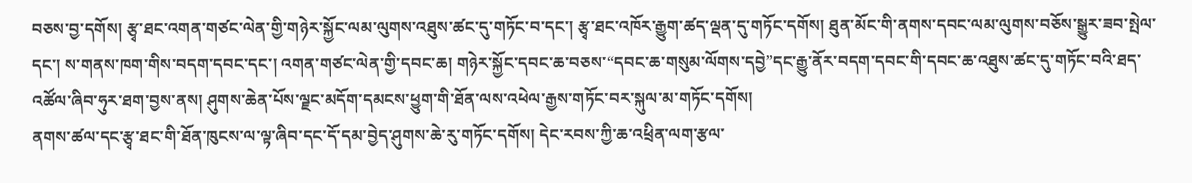བཅས་བྱ་དགོས། རྩྭ་ཐང་འགན་གཙང་ལེན་གྱི་གཉེར་སྐྱོང་ལམ་ལུགས་འཐུས་ཚང་དུ་གཏོང་བ་དང་། རྩྭ་ཐང་འཁོར་རྒྱུག་ཚད་ལྡན་དུ་གཏོང་དགོས། ཐུན་མོང་གི་ནགས་དབང་ལམ་ལུགས་བཅོས་སྒྱུར་ཟབ་སྤེལ་དང་། ས་གནས་ཁག་གིས་བདག་དབང་དང་། འགན་གཙང་ལེན་གྱི་དབང་ཆ། གཉེར་སྐྱོང་དབང་ཆ་བཅས་“དབང་ཆ་གསུམ་ལོགས་དབྱེ”དང་རྒྱུ་ནོར་བདག་དབང་གི་དབང་ཆ་འཐུས་ཚང་དུ་གཏོང་བའི་ཐད་འཚོལ་ཞིབ་ཧུར་ཐག་བྱས་ནས། ཤུགས་ཆེན་པོས་ལྗང་མདོག་དམངས་ཕྱུག་གི་ཐོན་ལས་འཕེལ་རྒྱས་གཏོང་བར་སྐུལ་མ་གཏོང་དགོས།
ནགས་ཚལ་དང་རྩྭ་ཐང་གི་ཐོན་ཁུངས་ལ་ལྟ་ཞིབ་དང་དོ་དམ་བྱེད་ཤུགས་ཆེ་རུ་གཏོང་དགོས། དེང་རབས་ཀྱི་ཆ་འཕྲིན་ལག་རྩལ་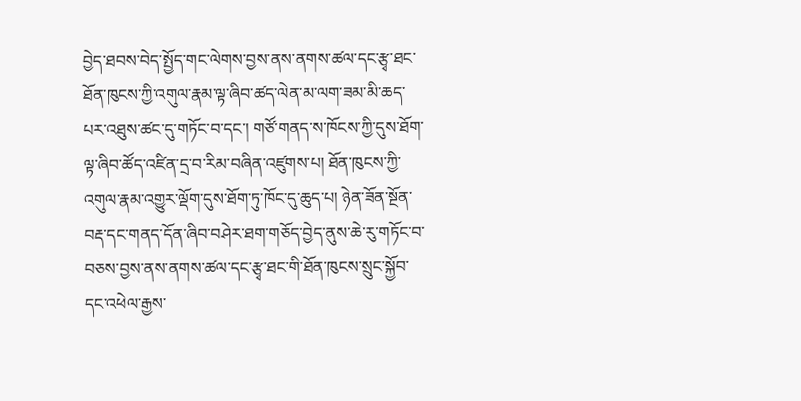བྱེད་ཐབས་བེད་སྤྱོད་གང་ལེགས་བྱས་ནས་ནགས་ཚལ་དང་རྩྭ་ཐང་ཐོན་ཁུངས་ཀྱི་འགུལ་རྣམ་ལྟ་ཞིབ་ཚད་ལེན་མ་ལག་ཟམ་མི་ཆད་པར་འཐུས་ཚང་དུ་གཏོང་བ་དང་། གཙོ་གནད་ས་ཁོངས་ཀྱི་དུས་ཐོག་ལྟ་ཞིབ་ཚོད་འཛིན་དྲ་བ་རིམ་བཞིན་འཛུགས་པ། ཐོན་ཁུངས་ཀྱི་འགུལ་རྣམ་འགྱུར་ལྡོག་དུས་ཐོག་ཏུ་ཁོང་དུ་ཆུད་པ། ཉེན་ཟོན་སྔོན་བརྡ་དང་གནད་དོན་ཞིབ་བཤེར་ཐག་གཅོད་བྱེད་ནུས་ཆེ་རུ་གཏོང་བ་བཅས་བྱས་ནས་ནགས་ཚལ་དང་རྩྭ་ཐང་གི་ཐོན་ཁུངས་སྲུང་སྐྱོབ་དང་འཕེལ་རྒྱས་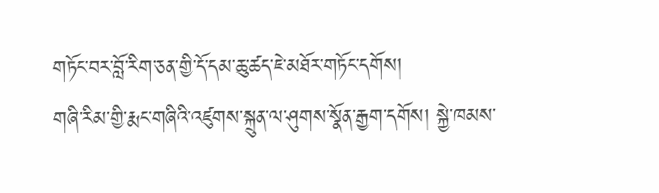གཏོང་བར་བློ་རིག་ཅན་གྱི་དོ་དམ་ཆུ་ཚད་ཇེ་མཐོར་གཏོང་དགོས།
གཞི་རིམ་གྱི་རྨང་གཞིའི་འཛུགས་སྐྲུན་ལ་ཤུགས་སྣོན་རྒྱག་དགོས། སྐྱེ་ཁམས་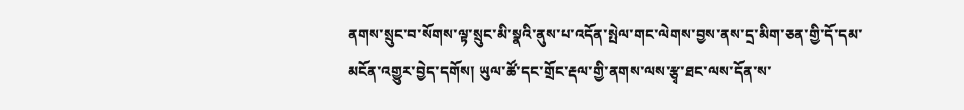ནགས་སྲུང་བ་སོགས་ལྟ་སྲུང་མི་སྣའི་ནུས་པ་འདོན་སྤེལ་གང་ལེགས་བྱས་ནས་དྲ་མིག་ཅན་གྱི་དོ་དམ་མངོན་འགྱུར་བྱེད་དགོས། ཡུལ་ཚོ་དང་གྲོང་རྡལ་གྱི་ནགས་ལས་རྩྭ་ཐང་ལས་དོན་ས་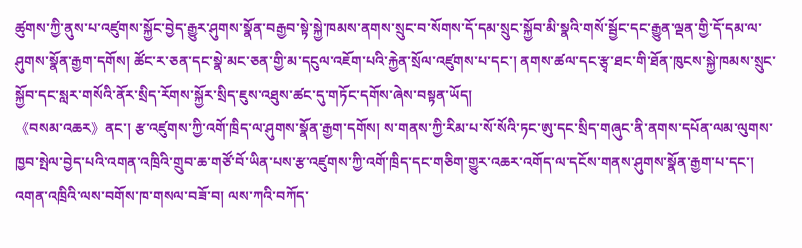ཚུགས་ཀྱི་ནུས་པ་འཛུགས་སྐྱོང་བྱེད་རྒྱུར་ཤུགས་སྣོན་བརྒྱབ་སྟེ་སྐྱེ་ཁམས་ནགས་སྲུང་བ་སོགས་དོ་དམ་སྲུང་སྐྱོབ་མི་སྣའི་གསོ་སྦྱོང་དང་རྒྱུན་ལྡན་གྱི་དོ་དམ་ལ་ཤུགས་སྣོན་རྒྱག་དགོས། ཚོང་ར་ཅན་དང་སྣེ་མང་ཅན་གྱི་མ་དངུལ་འཇོག་པའི་རྐྱེན་སྲོལ་འཛུགས་པ་དང་། ནགས་ཚལ་དང་རྩྭ་ཐང་གི་ཐོན་ཁུངས་སྐྱེ་ཁམས་སྲུང་སྐྱོབ་དང་སླར་གསོའི་ནོར་སྲིད་རོགས་སྐྱོར་སྲིད་ཇུས་འཐུས་ཚང་དུ་གཏོང་དགོས་ཞེས་བསྟན་ཡོད།
《བསམ་འཆར》ནང་། རྩ་འཛུགས་ཀྱི་འགོ་ཁྲིད་ལ་ཤུགས་སྣོན་རྒྱག་དགོས། ས་གནས་ཀྱི་རིམ་པ་སོ་སོའི་ཏང་ཨུ་དང་སྲིད་གཞུང་ནི་ནགས་དཔོན་ལམ་ལུགས་ཁྱབ་སྤེལ་བྱེད་པའི་འགན་འཁྲིའི་གྲུབ་ཆ་གཙོ་བོ་ཡིན་པས་རྩ་འཛུགས་ཀྱི་འགོ་ཁྲིད་དང་གཅིག་གྱུར་འཆར་འགོད་ལ་དངོས་གནས་ཤུགས་སྣོན་རྒྱག་པ་དང་། འགན་འཁྲིའི་ལས་བགོས་ཁ་གསལ་བཟོ་བ། ལས་ཀའི་བཀོད་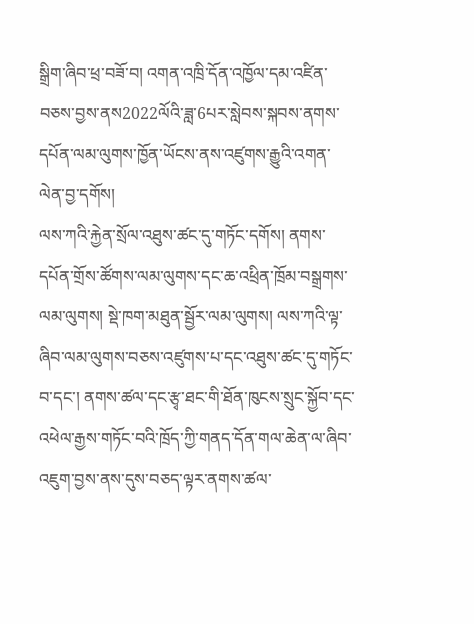སྒྲིག་ཞིབ་ཕྲ་བཟོ་བ། འགན་འཁྲི་དོན་འཁྱོལ་དམ་འཛིན་བཅས་བྱས་ནས2022ལོའི་ཟླ་6པར་སླེབས་སྐབས་ནགས་དཔོན་ལམ་ལུགས་ཁྱོན་ཡོངས་ནས་འཛུགས་རྒྱུའི་འགན་ལེན་བྱ་དགོས།
ལས་ཀའི་རྐྱེན་སྲོལ་འཐུས་ཚང་དུ་གཏོང་དགོས། ནགས་དཔོན་གྲོས་ཚོགས་ལམ་ལུགས་དང་ཆ་འཕྲིན་ཁྲོམ་བསྒྲགས་ལམ་ལུགས། སྡེ་ཁག་མཐུན་སྦྱོར་ལམ་ལུགས། ལས་ཀའི་ལྟ་ཞིབ་ལམ་ལུགས་བཅས་འཛུགས་པ་དང་འཐུས་ཚང་དུ་གཏོང་བ་དང་། ནགས་ཚལ་དང་རྩྭ་ཐང་གི་ཐོན་ཁུངས་སྲུང་སྐྱོབ་དང་འཕེལ་རྒྱས་གཏོང་བའི་ཁྲོད་ཀྱི་གནད་དོན་གལ་ཆེན་ལ་ཞིབ་འཇུག་བྱས་ནས་དུས་བཅད་ལྟར་ནགས་ཚལ་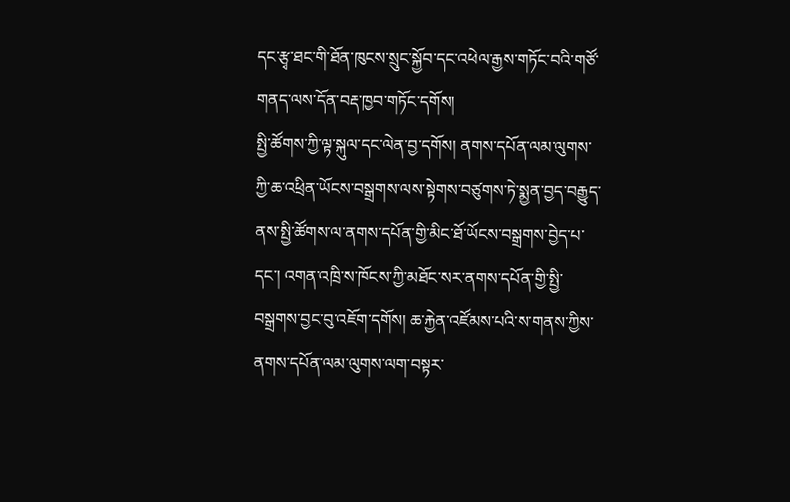དང་རྩྭ་ཐང་གི་ཐོན་ཁུངས་སྲུང་སྐྱོབ་དང་འཕེལ་རྒྱས་གཏོང་བའི་གཙོ་གནད་ལས་དོན་བརྡ་ཁྱབ་གཏོང་དགོས།
སྤྱི་ཚོགས་ཀྱི་ལྟ་སྐུལ་དང་ལེན་བྱ་དགོས། ནགས་དཔོན་ལམ་ལུགས་ཀྱི་ཆ་འཕྲིན་ཡོངས་བསྒྲགས་ལས་སྟེགས་བཙུགས་ཏེ་སྨྱན་བྱད་བརྒྱུད་ནས་སྤྱི་ཚོགས་ལ་ནགས་དཔོན་གྱི་མིང་ཐོ་ཡོངས་བསྒྲགས་བྱེད་པ་དང་། འགན་འཁྲི་ས་ཁོངས་ཀྱི་མཐོང་སར་ནགས་དཔོན་གྱི་སྤྱི་བསྒྲགས་བྱང་བུ་འཇོག་དགོས། ཆ་རྐྱེན་འཛོམས་པའི་ས་གནས་ཀྱིས་ནགས་དཔོན་ལམ་ལུགས་ལག་བསྟར་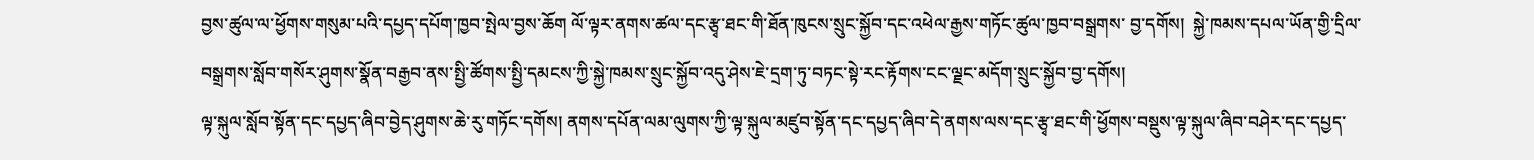བྱས་ཚུལ་ལ་ཕྱོགས་གསུམ་པའི་དཔྱད་དཔོག་ཁྱབ་སྤེལ་བྱས་ཆོག ལོ་ལྟར་ནགས་ཚལ་དང་རྩྭ་ཐང་གི་ཐོན་ཁུངས་སྲུང་སྐྱོབ་དང་འཕེལ་རྒྱས་གཏོང་ཚུལ་ཁྱབ་བསྒྲགས་ བྱ་དགོས།  སྐྱེ་ཁམས་དཔལ་ཡོན་གྱི་དྲིལ་བསྒྲགས་སློབ་གསོར་ཤུགས་སྣོན་བརྒྱབ་ནས་སྤྱི་ཚོགས་སྤྱི་དམངས་ཀྱི་སྐྱེ་ཁམས་སྲུང་སྐྱོབ་འདུ་ཤེས་ཇེ་དྲག་ཏུ་བཏང་སྟེ་རང་རྟོགས་ངང་ལྗང་མདོག་སྲུང་སྐྱོབ་བྱ་དགོས།
ལྟ་སྐུལ་སློབ་སྟོན་དང་དཔྱད་ཞིབ་བྱེད་ཤུགས་ཆེ་རུ་གཏོང་དགོས། ནགས་དཔོན་ལམ་ལུགས་ཀྱི་ལྟ་སྐུལ་མཛུབ་སྟོན་དང་དཔྱད་ཞིབ་དེ་ནགས་ལས་དང་རྩྭ་ཐང་གི་ཕྱོགས་བསྡུས་ལྟ་སྐུལ་ཞིབ་བཤེར་དང་དཔྱད་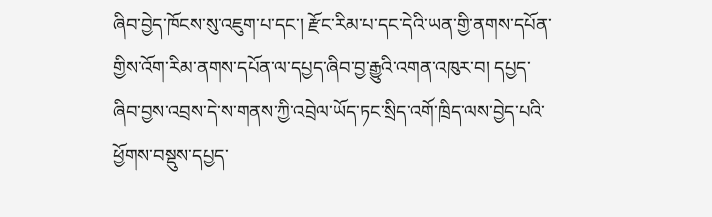ཞིབ་བྱེད་ཁོངས་སུ་འཇུག་པ་དང་། རྫོང་རིམ་པ་དང་དེའི་ཡན་གྱི་ནགས་དཔོན་གྱིས་འོག་རིམ་ནགས་དཔོན་ལ་དཔྱད་ཞིབ་བྱ་རྒྱུའི་འགན་འཁུར་བ། དཔྱད་ཞིབ་བྱས་འབྲས་དེ་ས་གནས་ཀྱི་འབྲེལ་ཡོད་ཏང་སྲིད་འགོ་ཁྲིད་ལས་བྱེད་པའི་ཕྱོགས་བསྡུས་དཔྱད་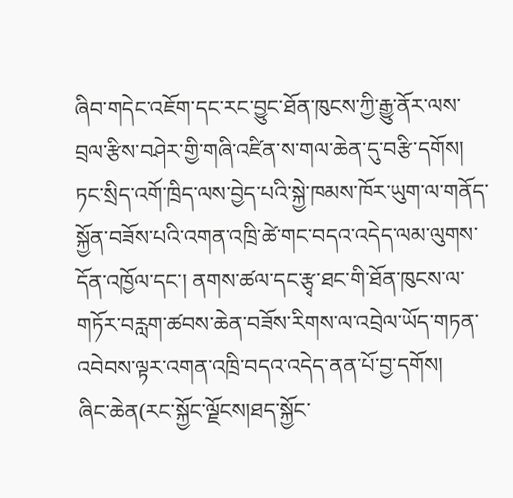ཞིབ་གདེང་འཇོག་དང་རང་བྱུང་ཐོན་ཁུངས་ཀྱི་རྒྱུ་ནོར་ལས་བྲལ་རྩིས་བཤེར་གྱི་གཞི་འཛིན་ས་གལ་ཆེན་དུ་བརྩི་དགོས། ཏང་སྲིད་འགོ་ཁྲིད་ལས་བྱེད་པའི་སྐྱེ་ཁམས་ཁོར་ཡུག་ལ་གནོད་སྐྱོན་བཟོས་པའི་འགན་འཁྲི་ཚེ་གང་བདའ་འདེད་ལམ་ལུགས་དོན་འཁྱོལ་དང་། ནགས་ཚལ་དང་རྩྭ་ཐང་གི་ཐོན་ཁུངས་ལ་གཏོར་བརླག་ཚབས་ཆེན་བཟོས་རིགས་ལ་འབྲེལ་ཡོད་གཏན་འབེབས་ལྟར་འགན་འཁྲི་བདའ་འདེད་ནན་པོ་བྱ་དགོས།
ཞིང་ཆེན(རང་སྐྱོང་ལྗོངས།ཐད་སྐྱོང་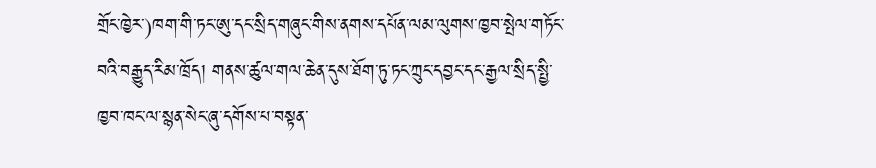གྲོང་ཁྱེར་)ཁག་གི་ཏང་ཨུ་དང་སྲིད་གཞུང་གིས་ནགས་དཔོན་ལམ་ལུགས་ཁྱབ་སྤེལ་གཏོང་བའི་བརྒྱུད་རིམ་ཁྲོད། གནས་ཚུལ་གལ་ཆེན་དུས་ཐོག་ཏུ་ཏང་ཀྲུང་དབྱང་དང་རྒྱལ་སྲིད་སྤྱི་ཁྱབ་ཁང་ལ་སྙན་སེང་ཞུ་དགོས་པ་བསྟན་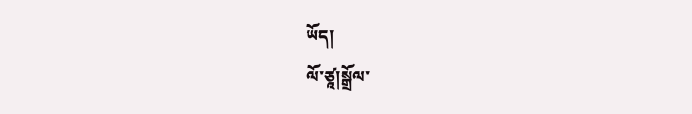ཡོད།
ལོ་ཙཱ།སྒྲོལ་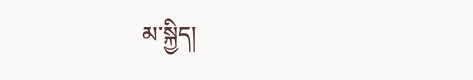མ་སྐྱིད།